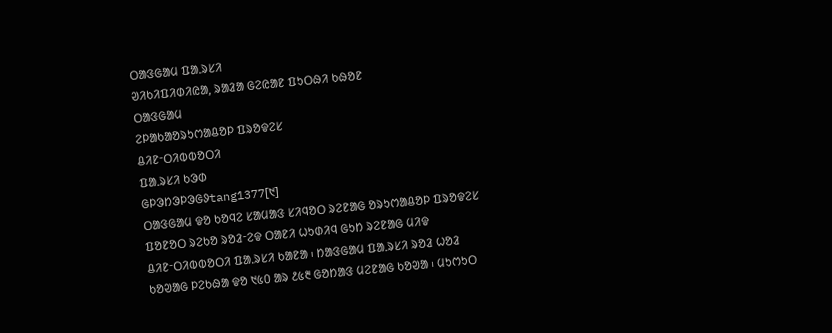ᱛᱟᱝᱜᱟᱢ ᱯᱟᱹᱨᱥᱤ
ᱣᱤᱠᱤᱯᱤᱰᱤᱭᱟ, ᱨᱟᱲᱟ ᱜᱮᱭᱟᱱ ᱯᱩᱛᱷᱤ ᱠᱷᱚᱱ
ᱛᱟᱝᱜᱟᱢ
ᱮᱞᱟᱠᱟᱚᱨᱩᱬᱟᱪᱚᱞ ᱯᱨᱚᱫᱮᱥ
ᱪᱤᱱᱼᱛᱤᱵᱵᱚᱛᱤ
ᱯᱟᱹᱨᱥᱤ ᱠᱳᱰ
ᱜᱞᱳᱴᱳᱞᱳᱜᱽtang1377[᱑]
ᱛᱟᱝᱜᱟᱢ ᱫᱚ ᱠᱚᱧᱮ ᱥᱟᱢᱟᱝ ᱥᱤᱧᱚᱛ ᱨᱮᱱᱟᱜ ᱚᱨᱩᱬᱟᱪᱚᱞ ᱯᱨᱚᱫᱮᱥ ᱯᱚᱱᱚᱛ ᱨᱮᱠᱚ ᱨᱚᱲᱼᱮᱫ ᱛᱟᱱᱤ ᱦᱩᱰᱤᱧ ᱜᱩᱴ ᱨᱮᱱᱟᱜ ᱢᱤᱫ ᱪᱤᱱᱼᱛᱤᱵᱵᱚᱛᱤ ᱯᱟᱹᱨᱥᱤ ᱠᱟᱱᱟ ᱾ ᱴᱟᱝᱜᱟᱢ ᱯᱟᱹᱨᱥᱤ ᱨᱚᱲ ᱦᱚᱲ ᱠᱚᱣᱟᱜ ᱞᱮᱠᱷᱟ ᱫᱚ ᱑᱕᱐ ᱟᱨ ᱒᱕᱓ ᱜᱚᱴᱟᱝ ᱢᱮᱱᱟᱜ ᱠᱚᱣᱟ ᱾ ᱢᱩᱬᱩᱛ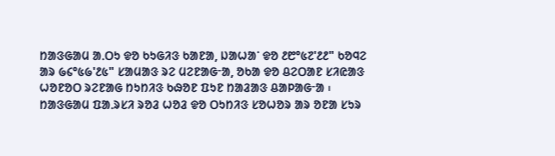ᱴᱟᱝᱜᱟᱢ ᱟᱹᱛᱩ ᱫᱚ ᱠᱩᱜᱤᱝ ᱠᱟᱱᱟ, ᱡᱟᱦᱟᱸ ᱫᱚ ᱒᱘°᱕᱗'᱒᱒" ᱠᱚᱧᱮ ᱟᱨ ᱙᱔°᱕᱙'᱒᱕" ᱥᱟᱢᱟᱝ ᱨᱮ ᱢᱮᱱᱟᱜᱼᱟ, ᱚᱠᱟ ᱫᱚ ᱪᱮᱛᱟᱱ ᱥᱤᱭᱟᱝ ᱦᱚᱱᱚᱛ ᱨᱮᱱᱟᱜ ᱴᱩᱴᱤᱝ ᱠᱷᱚᱱ ᱯᱩᱱ ᱴᱟᱲᱟᱝ ᱪᱟᱞᱟᱜᱼᱟ ᱾ ᱴᱟᱝᱜᱟᱢ ᱯᱟᱹᱨᱥᱤ ᱨᱚᱲ ᱦᱚᱲ ᱫᱚ ᱛᱩᱴᱤᱝ ᱥᱚᱦᱚᱨ ᱟᱨ ᱚᱱᱟ ᱥᱩᱨ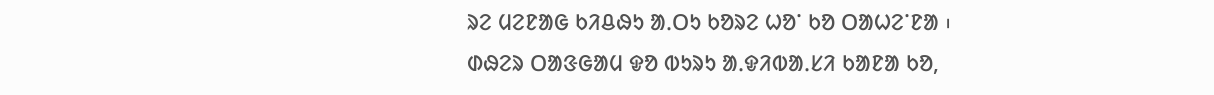ᱨᱮ ᱢᱮᱱᱟᱜ ᱠᱤᱪᱷᱩ ᱟᱹᱛᱩ ᱠᱚᱨᱮ ᱦᱚᱸ ᱠᱚ ᱛᱟᱦᱮᱸᱱᱟ ᱾
ᱰᱷᱮᱨ ᱛᱟᱝᱜᱟᱢ ᱫᱚ ᱵᱩᱨᱩ ᱟᱹᱫᱤᱵᱟᱹᱥᱤ ᱠᱟᱱᱟ ᱠᱚ,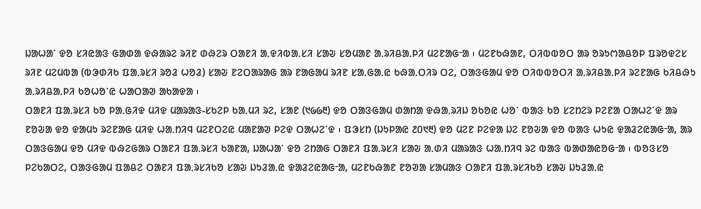ᱡᱟᱦᱟᱸ ᱫᱚ ᱥᱤᱭᱟᱝ ᱜᱟᱰᱟ ᱫᱷᱟᱨᱮ ᱨᱤᱱ ᱰᱷᱮᱨ ᱛᱟᱱᱤ ᱟᱹᱫᱤᱵᱟᱹᱥᱤ ᱥᱟᱶ ᱥᱚᱢᱟᱱ ᱟᱹᱨᱤᱪᱟᱹᱞᱤ ᱢᱮᱱᱟᱜᱼᱟ ᱾ ᱢᱮᱱᱠᱷᱟᱱ, ᱛᱤᱵᱵᱚᱛ ᱟᱨ ᱚᱨᱩᱬᱟᱪᱚᱞ ᱯᱨᱚᱫᱮᱥ ᱨᱤᱱ ᱢᱮᱢᱵᱟ (ᱵᱳᱰᱤᱠ ᱯᱟᱹᱨᱥᱤ ᱨᱚᱲ ᱦᱚᱲ) ᱥᱟᱶ ᱱᱮᱛᱟᱨᱟᱜ ᱟᱨ ᱱᱟᱜᱟᱢ ᱨᱤᱱ ᱥᱟᱹᱜᱟᱹᱭ ᱠᱷᱟᱹᱛᱤᱨ ᱛᱮ, ᱛᱟᱝᱜᱟᱢ ᱫᱚ ᱛᱤᱵᱵᱚᱛᱤ ᱟᱹᱨᱤᱪᱟᱹᱞᱤ ᱨᱮᱱᱟᱜ ᱠᱤᱪᱷᱩ ᱟᱹᱨᱤᱪᱟᱹᱞᱤ ᱠᱚᱦᱚᱸᱭ ᱦᱟᱛᱟᱣ ᱟᱠᱟᱫᱟ ᱾
ᱛᱟᱱᱤ ᱯᱟᱹᱨᱥᱤ ᱠᱚ ᱞᱟᱹᱜᱤᱫ ᱢᱤᱫ ᱢᱟᱨᱟᱝ-ᱥᱠᱮᱞ ᱠᱟᱹᱢᱤ ᱨᱮ, ᱥᱟᱱ (᱑᱙᱙᱓) ᱫᱚ ᱛᱟᱝᱜᱟᱢ ᱰᱟᱴᱟ ᱫᱷᱟᱹᱨᱤᱡ ᱚᱠᱚᱭ ᱦᱚᱸ ᱵᱟᱝ ᱠᱚ ᱥᱮᱴᱮᱨ ᱞᱮᱱᱟ ᱛᱟᱦᱮᱸᱫ ᱟᱨ ᱱᱚᱶᱟ ᱫᱚ ᱫᱟᱢᱩ ᱨᱮᱱᱟᱜ ᱢᱤᱫ ᱦᱟᱹᱴᱤᱧ ᱢᱮᱱᱛᱮᱭ ᱢᱟᱱᱟᱣ ᱞᱮᱫ ᱛᱟᱦᱮᱸᱫ ᱾ ᱯᱳᱥᱴ (ᱡᱩᱞᱟᱭ ᱒᱐᱑᱓) ᱫᱚ ᱢᱮᱱ ᱞᱮᱫᱟ ᱡᱮ ᱱᱚᱶᱟ ᱫᱚ ᱵᱟᱝ ᱦᱩᱭ ᱫᱟᱲᱮᱭᱟᱜᱼᱟ, ᱟᱨ ᱛᱟᱝᱜᱟᱢ ᱫᱚ ᱢᱤᱫ ᱵᱷᱮᱜᱟᱨ ᱛᱟᱱᱤ ᱯᱟᱹᱨᱥᱤ ᱠᱟᱱᱟ, ᱡᱟᱦᱟᱸ ᱫᱚ ᱮᱴᱟᱜ ᱛᱟᱱᱤ ᱯᱟᱹᱨᱥᱤ ᱥᱟᱶ ᱟᱹᱰᱤ ᱢᱟᱨᱟᱝ ᱦᱟᱹᱴᱤᱧ ᱨᱮ ᱵᱟᱝ ᱵᱟᱰᱟᱭᱚᱜᱼᱟ ᱾ ᱵᱚᱝᱥᱚ ᱞᱮᱠᱟᱛᱮ, ᱛᱟᱝᱜᱟᱢ ᱯᱟᱪᱮ ᱛᱟᱱᱤ ᱯᱟᱹᱨᱥᱤᱠᱚ ᱥᱟᱶ ᱡᱩᱲᱟᱹᱭ ᱫᱟᱲᱮᱭᱟᱜᱼᱟ, ᱢᱮᱱᱠᱷᱟᱱ ᱱᱚᱣᱟ ᱥᱟᱢᱟᱝ ᱛᱟᱱᱤ ᱯᱟᱹᱨᱥᱤᱠᱚ ᱥᱟᱶ ᱡᱩᱲᱟᱹᱭ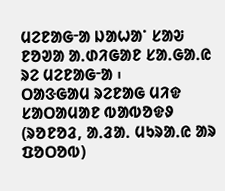ᱢᱮᱱᱟᱜᱼᱟ ᱡᱟᱦᱟᱸ ᱥᱟᱶ ᱱᱚᱣᱟ ᱟᱹᱰᱤᱜᱟᱱ ᱥᱟᱹᱜᱟᱹᱭ ᱨᱮ ᱢᱮᱱᱟᱜᱼᱟ ᱾
ᱛᱟᱝᱜᱟᱢ ᱨᱮᱱᱟᱜ ᱢᱤᱫ ᱥᱟᱛᱟᱢᱟᱱ ᱵᱟᱵᱚᱫᱽ (ᱨᱚᱱᱚᱲ, ᱟᱹᱲᱟᱹ ᱢᱩᱨᱟᱹᱭ ᱟᱨ ᱯᱚᱛᱚᱵ)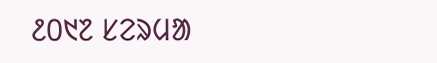᱒᱐᱑᱗ ᱥᱮᱨᱢᱟ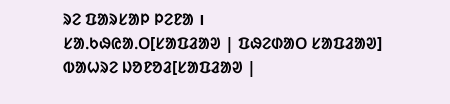ᱨᱮ ᱯᱟᱨᱥᱟᱞ ᱞᱮᱱᱟ ।
ᱥᱟᱹᱠᱷᱭᱟᱹᱛ[ᱥᱟᱯᱲᱟᱣ | ᱯᱷᱮᱰᱟᱛ ᱥᱟᱯᱲᱟᱣ]
ᱵᱟᱦᱨᱮ ᱡᱚᱱᱚᱲ[ᱥᱟᱯᱲᱟᱣ |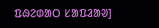ᱯᱷᱮᱰᱟᱛ ᱥᱟᱯᱲᱟᱣ]